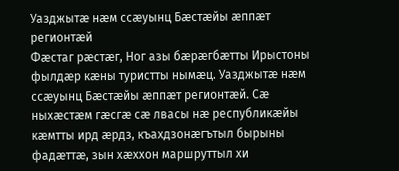Уазджытæ нæм ссæуынц Бæстæйы æппæт регионтæй
Фæстаг рæстæг, Ног азы бæрæгбæтты Ирыстоны фылдæр кæны туристты нымæц. Уазджытæ нæм ссæуынц Бæстæйы æппæт регионтæй. Сæ ныхæстæм гæсгæ сæ лвасы нæ республикæйы кæмтты ирд æрдз, къахдзонæгътыл бырыны фадæттæ, зын хæххон маршруттыл хи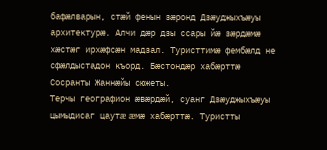бафæлварын, стæй фенын зæронд Дзæуджыхъæуы архитектурæ. Алчи дæр дзы ссары йæ зæрдæмæ хæстæг ирхæфсæн мадзал. Туристтимæ фембæлд не сфæлдыстадон къорд. Бæстондæр хабæрттæ Сосранты Жаннæйы сюжеты.
Терчы географион æвæрдæй, суанг Дзæуджыхъæуы цымыдисаг цаутæ æмæ хабæрттæ. Туристты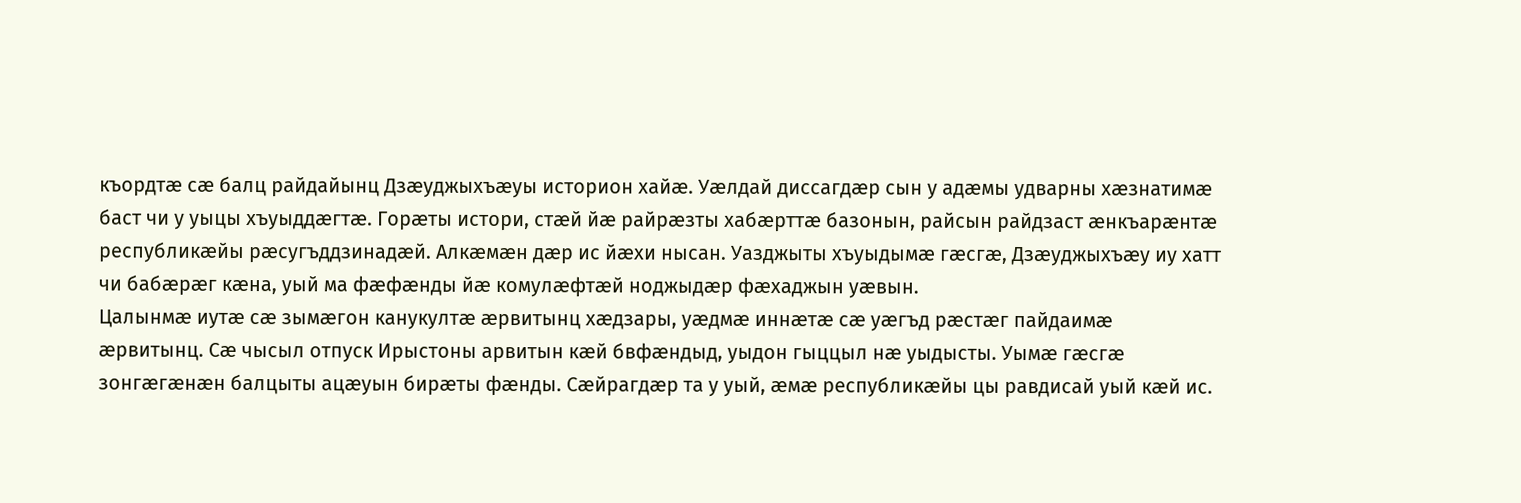къордтæ сæ балц райдайынц Дзæуджыхъæуы историон хайæ. Уæлдай диссагдæр сын у адæмы удварны хæзнатимæ баст чи у уыцы хъуыддæгтæ. Горæты истори, стæй йæ райрæзты хабæрттæ базонын, райсын райдзаст æнкъарæнтæ республикæйы рæсугъддзинадæй. Алкæмæн дæр ис йæхи нысан. Уазджыты хъуыдымæ гæсгæ, Дзæуджыхъæу иу хатт чи бабæрæг кæна, уый ма фæфæнды йæ комулæфтæй ноджыдæр фæхаджын уæвын.
Цалынмæ иутæ сæ зымæгон канукултæ æрвитынц хæдзары, уæдмæ иннæтæ сæ уæгъд рæстæг пайдаимæ æрвитынц. Сæ чысыл отпуск Ирыстоны арвитын кæй бвфæндыд, уыдон гыццыл нæ уыдысты. Уымæ гæсгæ зонгæгæнæн балцыты ацæуын бирæты фæнды. Сæйрагдæр та у уый, æмæ республикæйы цы равдисай уый кæй ис.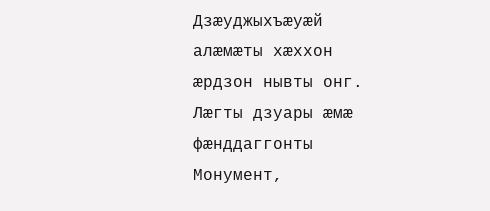Дзæуджыхъæуæй алæмæты хæххон æрдзон нывты онг. Лæгты дзуары æмæ фæнддаггонты Монумент,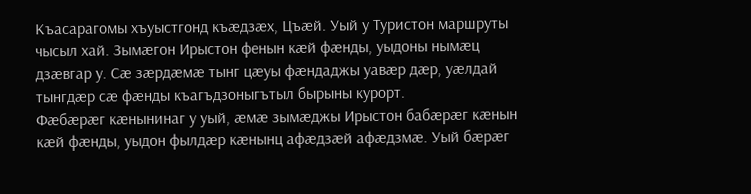Къасарагомы хъуыстгонд къæдзæх, Цъæй. Уый у Туристон маршруты чысыл хай. Зымæгон Ирыстон фенын кæй фæнды, уыдоны нымæц дзæвгар у. Сæ зæрдæмæ тынг цæуы фæндаджы уавæр дæр, уæлдай тынгдæр сæ фæнды къагъдзоныгътыл бырыны курорт.
Фæбæрæг кæнынинаг у уый, æмæ зымæджы Ирыстон бабæрæг кæнын кæй фæнды, уыдон фылдæр кæнынц афæдзæй афæдзмæ. Уый бæрæг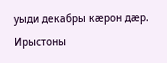уыди декабры кæрон дæр. Ирыстоны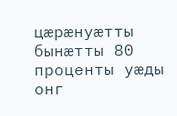цæрæнуæтты бынæтты 80 проценты уæды онг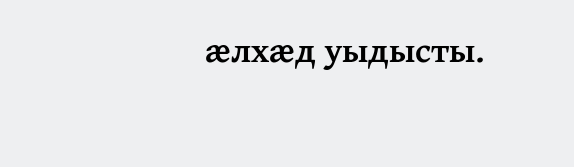æлхæд уыдысты.